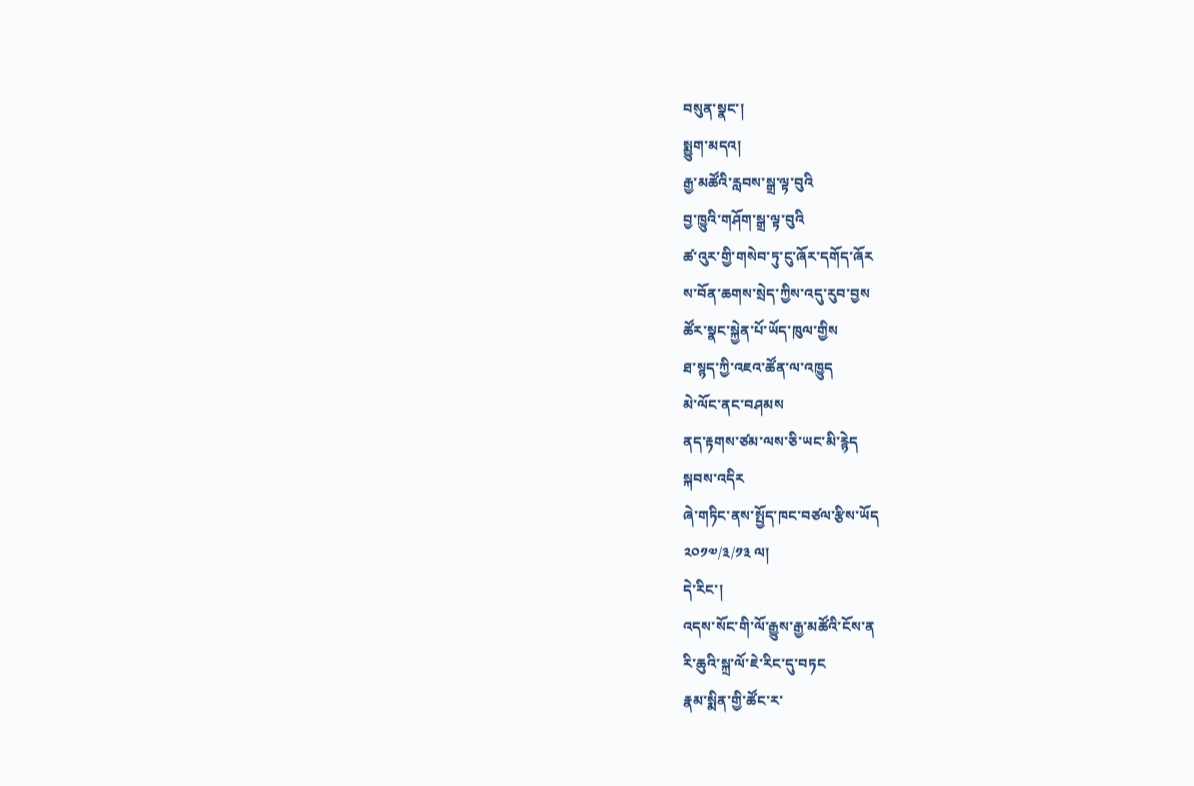བསུན་སྣང་།
སྨྱུག་མདའ།
རྒྱ་མཚོའི་རླབས་སྒྲ་ལྟ་བུའི
བྱ་ཁྱུའི་གཤོག་སྒྲ་ལྟ་བུའི
ཚ་འུར་གྱི་གསེབ་ཏུ་ངུ་ཞོར་དགོད་ཞོར
ས་བོན་ཆགས་སྲེད་ཀྱིས་འདུ་རུབ་བྱས
ཚོར་སྣང་སྐྱེན་པོ་ཡོད་ཁུལ་གྱིས
ཐ་སྙད་ཀྱི་འཇའ་ཚོན་ལ་འཁྱུད
མེ་ལོང་ནང་བཤམས
ནད་རྟགས་ཙམ་ལས་ཅི་ཡང་མི་རྙེད
སྐབས་འདིར
ཞེ་གཏིང་ནས་སྤྱོད་ཁང་བཙལ་རྩིས་ཡོད
༢༠༡༧/༣/༡༣ ལ།
དེ་རིང་།
འདས་སོང་གི་ལོ་རྒྱུས་རྒྱ་མཚོའི་ངོས་ན
རི་ཆུའི་སྐྲ་ལོ་ཇེ་རིང་དུ་བཏང
རྣམ་སྨིན་གྱི་ཚོང་ར་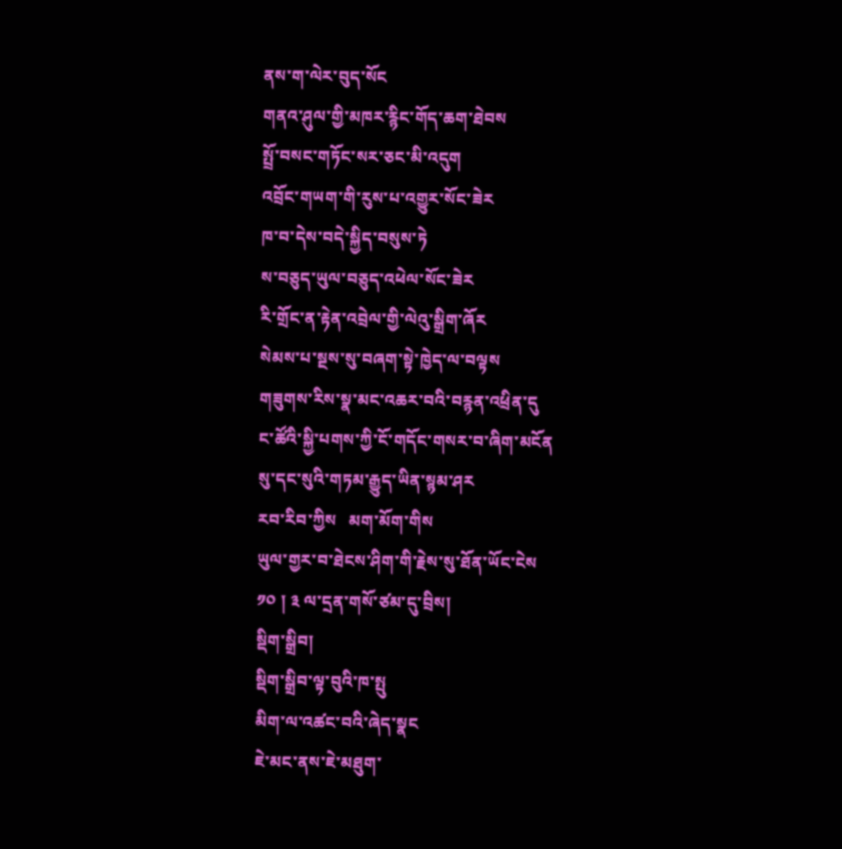ནས་ག་ལེར་བུད་སོང
གནའ་ཤུལ་གྱི་མཁར་རྙིང་གོད་ཆག་ཐེབས
སྤྲོ་བསང་གཏོང་སར་ཅང་མི་འདུག
འབྲོང་གཡག་གི་རུས་པ་འགྱུར་སོང་ཟེར
ཁ་བ་དེས་བདེ་སྐྱིད་བསུས་ཏེ
ས་བཅུད་ཡུལ་བཅུད་འཕེལ་སོང་ཟེར
རི་གྲོང་ན་རྟེན་འབྲེལ་གྱི་ལེའུ་སྒྲིག་ཞོར
སེམས་པ་སྔས་སུ་བཞག་སྟེ་ཁྱེད་ལ་བལྟས
གཟུགས་རིས་སྣ་མང་འཆར་བའི་བརྙན་འཕྲིན་དུ
ང་ཚོའི་སྐྱི་པགས་ཀྱི་ངོ་གདོང་གསར་བ་ཞིག་མངོན
སུ་དང་སུའི་གཏམ་རྒྱུད་ཡིན་སྙམ་ཤར
རབ་རིབ་ཀྱིས   མག་མོག་གིས
ཡུལ་གྱར་བ་ཐེངས་ཤིག་གི་རྗེས་སུ་ཐོན་ཡོང་ངེས
༡༠ ། ༣ ལ་དྲན་གསོ་ཙམ་དུ་བྲིས།
སྡིག་སྒྲིབ།
སྡིག་སྒྲིབ་ལྟ་བུའི་ཁ་སྤུ
མིག་ལ་འཚང་བའི་ཞེད་སྣང
ཇེ་མང་ནས་ཇེ་མཐུག་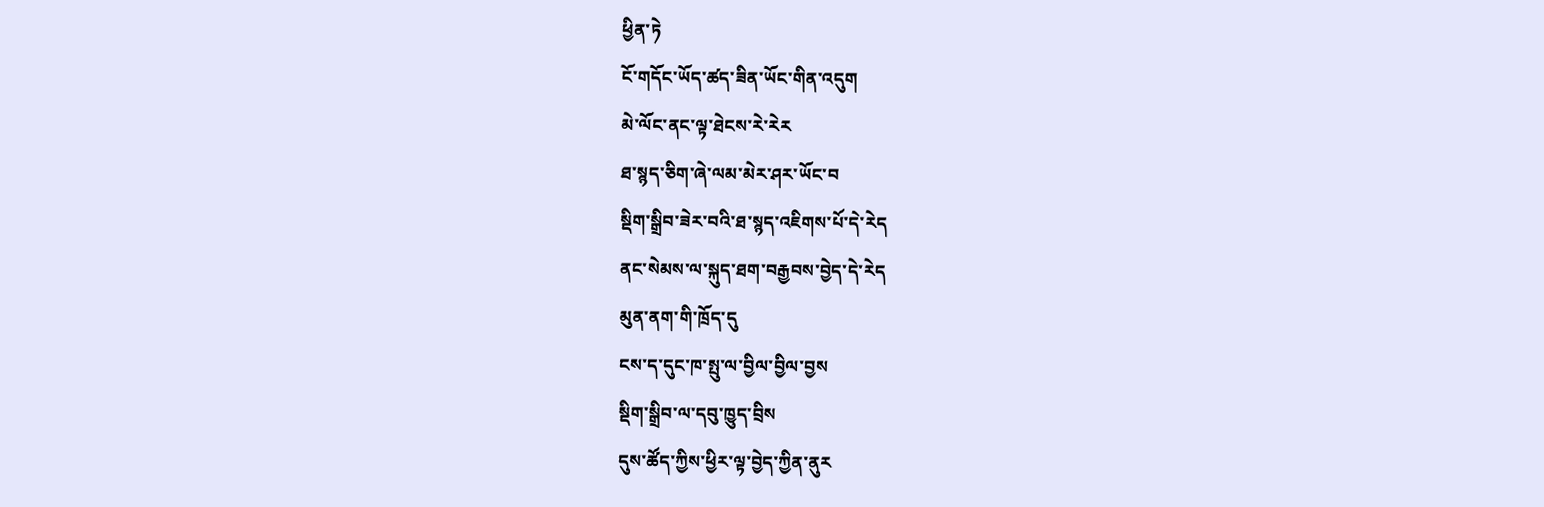ཕྱིན་ཏེ
ངོ་གདོང་ཡོད་ཚད་ཟིན་ཡོང་གིན་འདུག
མེ་ལོང་ནང་ལྟ་ཐེངས་རེ་རེར
ཐ་སྙད་ཅིག་ཞེ་ལམ་མེར་ཤར་ཡོང་བ
སྡིག་སྒྲིབ་ཟེར་བའི་ཐ་སྙད་འཇིགས་པོ་དེ་རེད
ནང་སེམས་ལ་སྐུད་ཐག་བརྒྱབས་བྱེད་དེ་རེད
མུན་ནག་གི་ཁྲོད་དུ
ངས་ད་དུང་ཁ་སྤུ་ལ་བྱིལ་བྱིལ་བྱས
སྡིག་སྒྲིབ་ལ་དབུ་ཁྱུད་བྲིས
དུས་ཚོད་ཀྱིས་ཕྱིར་ལྟ་བྱེད་ཀྱིན་ནུར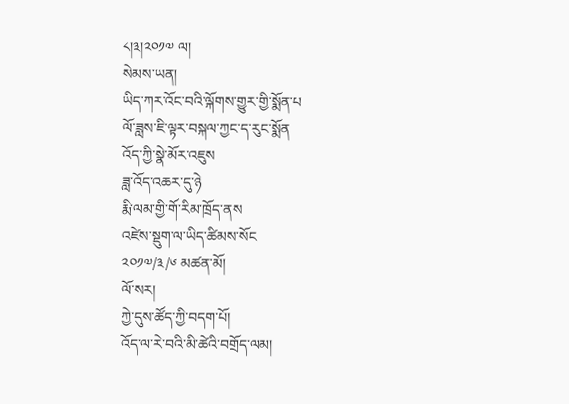༨།༣།༢༠༡༧ ལ།
སེམས་ཡན།
ཡིད་ཀར་འོང་བའི་ལྐོགས་གྱུར་གྱི་སྨོན་པ
ལོ་ཟླས་ཇི་ལྟར་བསྐལ་ཀྱང་ད་རུང་སྨོན
འོད་ཀྱི་སྣེ་མོར་འཇུས
ཟླ་འོད་འཆར་དུ་ཉེ
རྨི་ལམ་གྱི་གོ་རིམ་ཁྲོད་ནས
འཛེས་སྡུག་ལ་ཡིད་ཚིམས་སོང
༢༠༡༧/༣/༦ མཚན་མོ།
ལོ་སར།
ཀྱེ་དུས་ཚོད་ཀྱི་བདག་པོ།
འོད་ལ་རེ་བའི་མི་ཚེའི་བགྲོད་ལམ།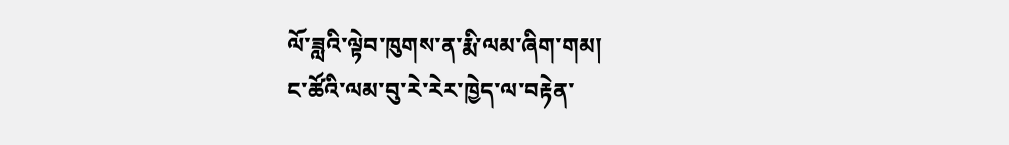ལོ་ཟླའི་ལྟེབ་ཁུགས་ན་རྨི་ལམ་ཞིག་གམ།
ང་ཚོའི་ལམ་བུ་རེ་རེར་ཁྱེད་ལ་བརྟེན་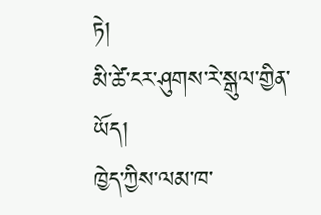ཏེ།
མི་ཚེ་ངར་ཤུགས་རེ་སྒུལ་གྱིན་ཡོད།
ཁྱེད་ཀྱིས་ལམ་ཁ་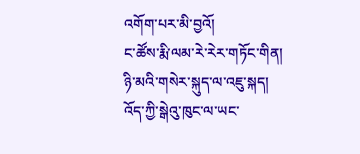འགོག་པར་མི་བྱའོ།
ང་ཚོས་རྨི་ལམ་རེ་རེར་གཏོང་གིན།
ཉི་མའི་གསེར་སྐུད་ལ་འཇུ་སྐད།
འོད་ཀྱི་སྒེའུ་ཁུང་ལ་ཡང་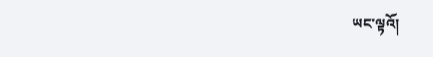ཡང་ལྟའོ།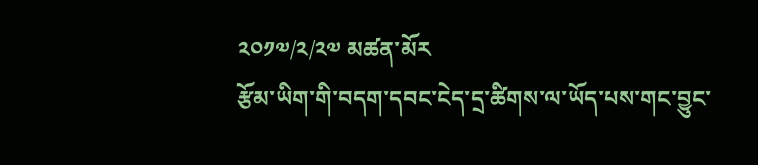༢༠༡༧/༢/༢༧ མཚན་མོར
རྩོམ་ཡིག་གི་བདག་དབང་ངེད་དྲ་ཚིགས་ལ་ཡོད་པས་གང་བྱུང་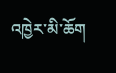འཁྱེར་མི་ཆོག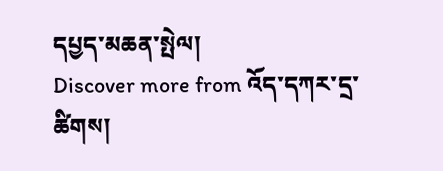དཔྱད་མཆན་སྤེལ།
Discover more from འོད་དཀར་དྲ་ཚིགས།